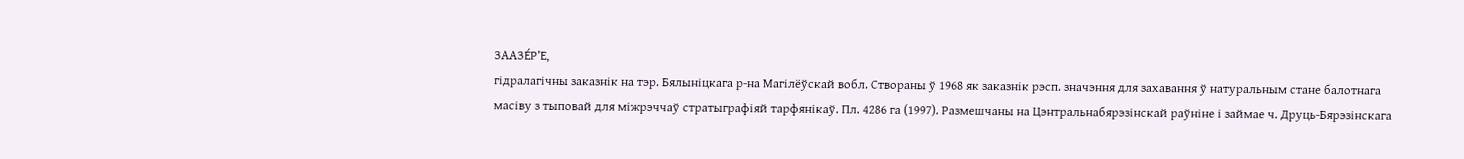ЗААЗЕ́Р’Е,
гідралагічны заказнік на тэр. Бялыніцкага р-на Магілёўскай вобл. Створаны ў 1968 як заказнік рэсп. значэння для захавання ў натуральным стане балотнага масіву з тыповай для міжрэччаў стратыграфіяй тарфянікаў. Пл. 4286 га (1997). Размешчаны на Цэнтральнабярэзінскай раўніне і займае ч. Друць-Бярэзінскага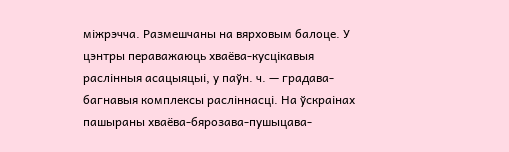міжрэчча. Размешчаны на вярховым балоце. У цэнтры пераважаюць хваёва-кусцікавыя раслінныя асацыяцыі, у паўн. ч. — градава-багнавыя комплексы расліннасці. На ўскраінах пашыраны хваёва-бярозава-пушыцава-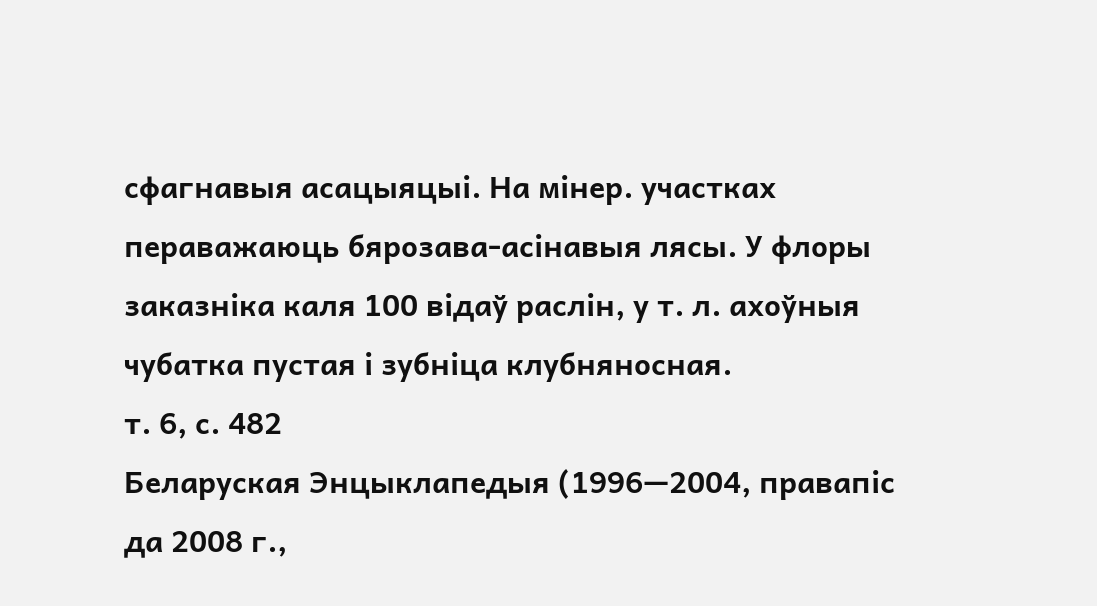сфагнавыя асацыяцыі. На мінер. участках пераважаюць бярозава-асінавыя лясы. У флоры заказніка каля 100 відаў раслін, у т. л. ахоўныя чубатка пустая і зубніца клубняносная.
т. 6, с. 482
Беларуская Энцыклапедыя (1996—2004, правапіс да 2008 г.,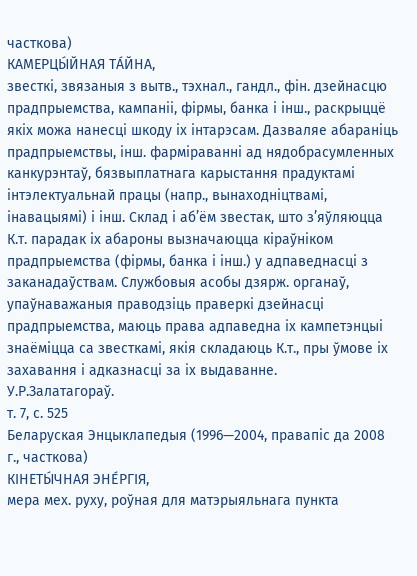часткова)
КАМЕРЦЫ́ЙНАЯ ТА́ЙНА,
звесткі, звязаныя з вытв., тэхнал., гандл., фін. дзейнасцю прадпрыемства, кампаніі, фірмы, банка і інш., раскрыццё якіх можа нанесці шкоду іх інтарэсам. Дазваляе абараніць прадпрыемствы, інш. фарміраванні ад нядобрасумленных канкурэнтаў, бязвыплатнага карыстання прадуктамі інтэлектуальнай працы (напр., вынаходніцтвамі, інавацыямі) і інш. Склад і аб’ём звестак, што з’яўляюцца К.т. парадак іх абароны вызначаюцца кіраўніком прадпрыемства (фірмы, банка і інш.) у адпаведнасці з заканадаўствам. Службовыя асобы дзярж. органаў, упаўнаважаныя праводзіць праверкі дзейнасці прадпрыемства, маюць права адпаведна іх кампетэнцыі знаёміцца са звесткамі, якія складаюць К.т., пры ўмове іх захавання і адказнасці за іх выдаванне.
У.Р.Залатагораў.
т. 7, с. 525
Беларуская Энцыклапедыя (1996—2004, правапіс да 2008 г., часткова)
КІНЕТЫ́ЧНАЯ ЭНЕ́РГІЯ,
мера мех. руху, роўная для матэрыяльнага пункта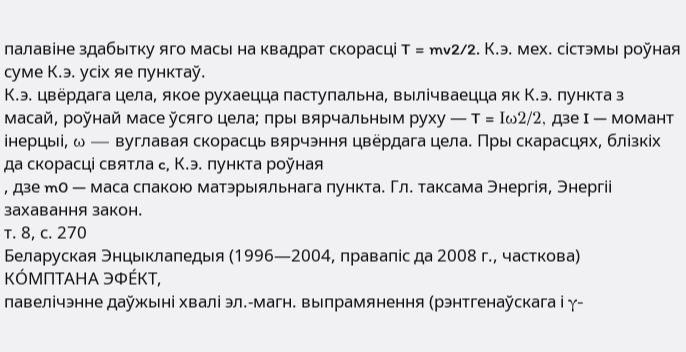палавіне здабытку яго масы на квадрат скорасці T = mv2/2. К.э. мех. сістэмы роўная суме К.э. усіх яе пунктаў.
К.э. цвёрдага цела, якое рухаецца паступальна, вылічваецца як К.э. пункта з масай, роўнай масе ўсяго цела; пры вярчальным руху — T = Iω2/2, дзе I — момант інерцыі, ω — вуглавая скорасць вярчэння цвёрдага цела. Пры скарасцях, блізкіх да скорасці святла c, К.э. пункта роўная
, дзе m0 — маса спакою матэрыяльнага пункта. Гл. таксама Энергія, Энергіі захавання закон.
т. 8, с. 270
Беларуская Энцыклапедыя (1996—2004, правапіс да 2008 г., часткова)
КО́МПТАНА ЭФЕ́КТ,
павелічэнне даўжыні хвалі эл.-магн. выпрамянення (рэнтгенаўскага і γ-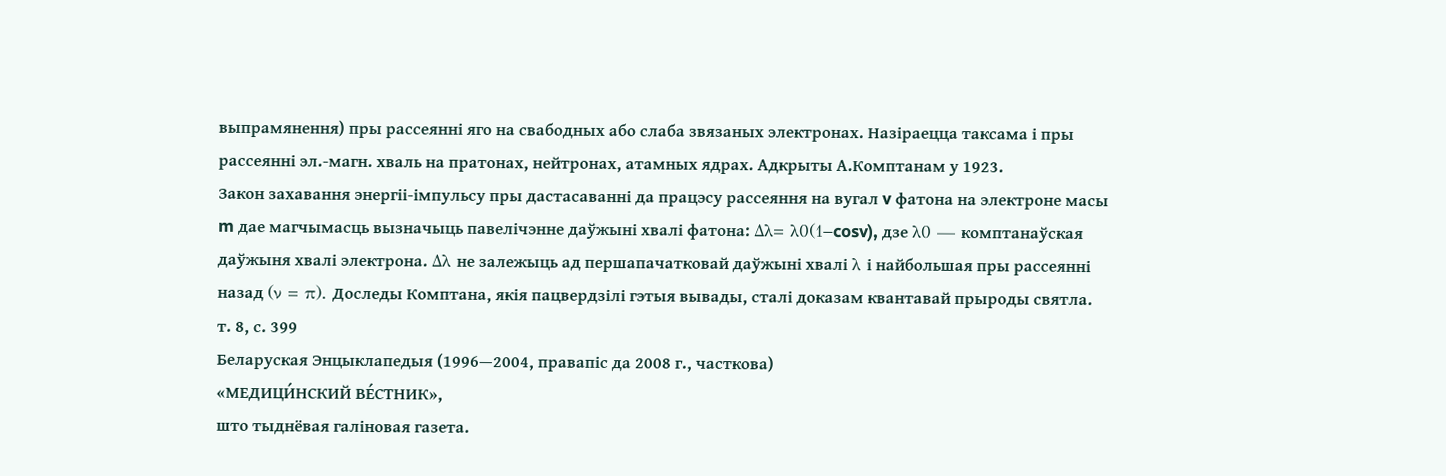выпрамянення) пры рассеянні яго на свабодных або слаба звязаных электронах. Назіраецца таксама і пры рассеянні эл.-магн. хваль на пратонах, нейтронах, атамных ядрах. Адкрыты А.Комптанам у 1923.
Закон захавання энергіі-імпульсу пры дастасаванні да працэсу рассеяння на вугал v фатона на электроне масы m дае магчымасць вызначыць павелічэнне даўжыні хвалі фатона: Δλ= λ0(1−cosv), дзе λ0 — комптанаўская даўжыня хвалі электрона. Δλ не залежыць ад першапачатковай даўжыні хвалі λ і найбольшая пры рассеянні назад (ν = π). Доследы Комптана, якія пацвердзілі гэтыя вывады, сталі доказам квантавай прыроды святла.
т. 8, с. 399
Беларуская Энцыклапедыя (1996—2004, правапіс да 2008 г., часткова)
«МЕДИЦИ́НСКИЙ ВЕ́СТНИК»,
што тыднёвая галіновая газета.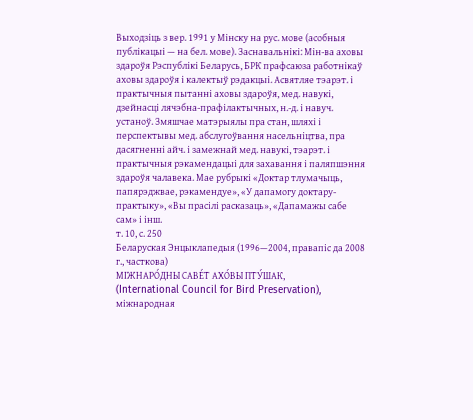Выходзіць з вер. 1991 у Мінску на рус. мове (асобныя публікацыі — на бел. мове). Заснавальнікі: Мін-ва аховы здароўя Рэспублікі Беларусь, БРК прафсаюза работнікаў аховы здароўя і калектыў рэдакцыі. Асвятляе тэарэт. і практычныя пытанні аховы здароўя, мед. навукі, дзейнасці лячэбна-прафілактычных, н.-д. і навуч. устаноў. Змяшчае матэрыялы пра стан, шляхі і перспектывы мед. абслугоўвання насельніцтва, пра дасягненні айч. і замежнай мед. навукі, тэарэт. і практычныя рэкамендацыі для захавання і паляпшэння здароўя чалавека. Мае рубрыкі «Доктар тлумачыць, папярэджвае, рэкамендуе», «У дапамогу доктару-практыку», «Вы прасілі расказаць», «Дапамажы сабе сам» і інш.
т. 10, с. 250
Беларуская Энцыклапедыя (1996—2004, правапіс да 2008 г., часткова)
МІЖНАРО́ДНЫ САВЕ́Т АХО́ВЫ ПТУ́ШАК,
(International Council for Bird Preservation), міжнародная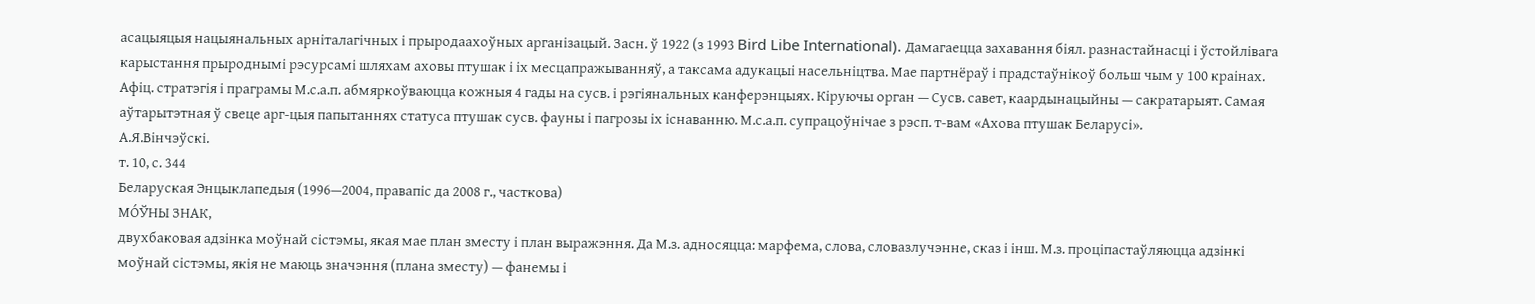асацыяцыя нацыянальных арніталагічных і прыродаахоўных арганізацый. Засн. ў 1922 (з 1993 Bird Libe International). Дамагаецца захавання біял. разнастайнасці і ўстойлівага карыстання прыроднымі рэсурсамі шляхам аховы птушак і іх месцапражыванняў, а таксама адукацыі насельніцтва. Мае партнёраў і прадстаўнікоў больш чым у 100 краінах. Афіц. стратэгія і праграмы М.с.а.п. абмяркоўваюцца кожныя 4 гады на сусв. і рэгіянальных канферэнцыях. Кіруючы орган — Сусв. савет, каардынацыйны — сакратарыят. Самая аўтарытэтная ў свеце арг-цыя папытаннях статуса птушак сусв. фауны і пагрозы іх існаванню. М.с.а.п. супрацоўнічае з рэсп. т-вам «Ахова птушак Беларусі».
А.Я.Вінчэўскі.
т. 10, с. 344
Беларуская Энцыклапедыя (1996—2004, правапіс да 2008 г., часткова)
МО́ЎНЫ ЗНАК,
двухбаковая адзінка моўнай сістэмы, якая мае план зместу і план выражэння. Да М.з. адносяцца: марфема, слова, словазлучэнне, сказ і інш. М.з. проціпастаўляюцца адзінкі моўнай сістэмы, якія не маюць значэння (плана зместу) — фанемы і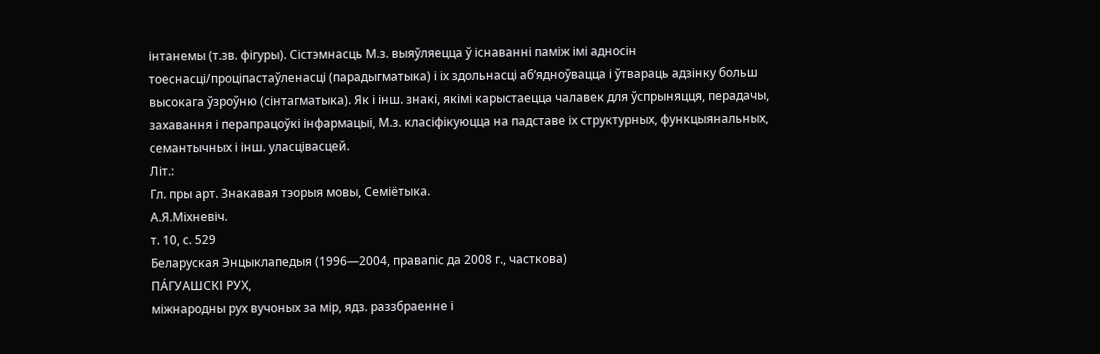інтанемы (т.зв. фігуры). Сістэмнасць М.з. выяўляецца ў існаванні паміж імі адносін тоеснасці/проціпастаўленасці (парадыгматыка) і іх здольнасці аб’ядноўвацца і ўтвараць адзінку больш высокага ўзроўню (сінтагматыка). Як і інш. знакі, якімі карыстаецца чалавек для ўспрыняцця, перадачы, захавання і перапрацоўкі інфармацыі, М.з. класіфікуюцца на падставе іх структурных, функцыянальных, семантычных і інш. уласцівасцей.
Літ.:
Гл. пры арт. Знакавая тэорыя мовы, Семіётыка.
А.Я.Міхневіч.
т. 10, с. 529
Беларуская Энцыклапедыя (1996—2004, правапіс да 2008 г., часткова)
ПА́ГУАШСКІ РУХ,
міжнародны рух вучоных за мір, ядз. раззбраенне і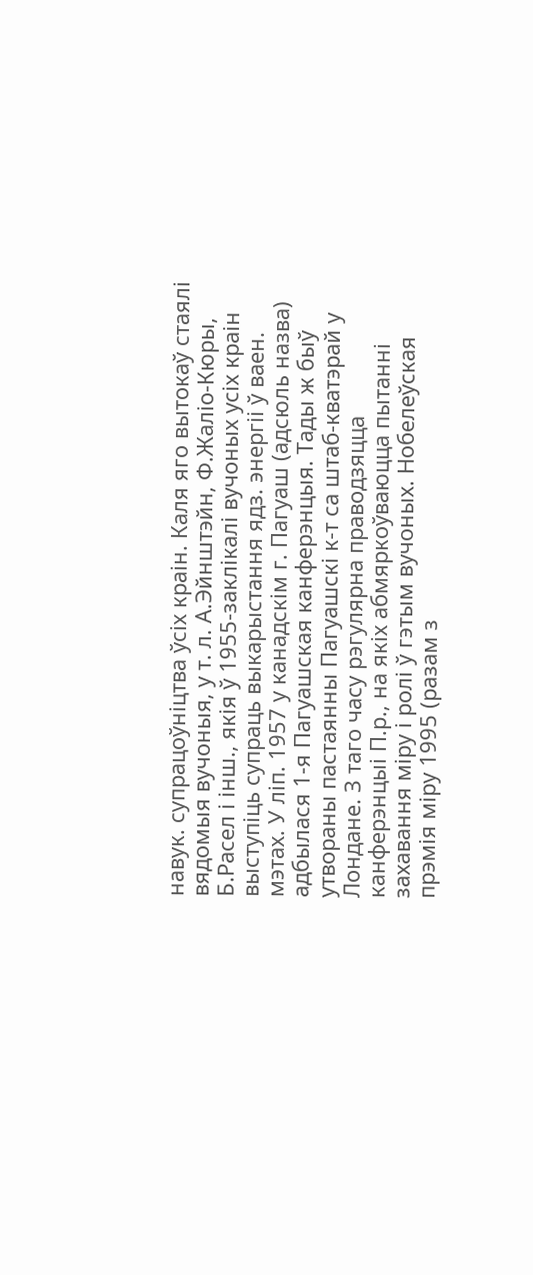навук. супрацоўніцтва ўсіх краін. Каля яго вытокаў стаялі вядомыя вучоныя, у т. л. А.Эйнштэйн, Ф.Жаліо-Кюры, Б.Расел і інш., якія ў 1955-заклікалі вучоных усіх краін выступіць супраць выкарыстання ядз. энергіі ў ваен. мэтах. У ліп. 1957 у канадскім г. Пагуаш (адсюль назва) адбылася 1-я Пагуашская канферэнцыя. Тады ж быў утвораны пастаянны Пагуашскі к-т са штаб-кватэрай у Лондане. З таго часу рэгулярна праводзяцца канферэнцыі П.р., на якіх абмяркоўваюцца пытанні захавання міру і ролі ў гэтым вучоных. Нобелеўская прэмія міру 1995 (разам з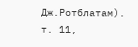Дж.Ротблатам).
т. 11,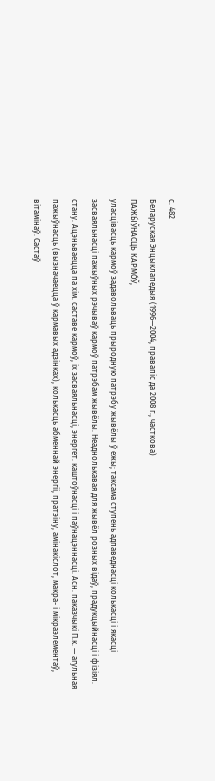с. 482
Беларуская Энцыклапедыя (1996—2004, правапіс да 2008 г., часткова)
ПАЖЫ́ЎНАСЦЬ КАРМО́Ў,
уласцівасць кармоў задавольваць прыродную патрэбу жывёлы ў ежы; таксама ступень адпаведнасці колькасці і якасці засваяльнасці пажыўных рэчываў кармоў патрэбам жывёлы. Неаднолькавая для жывёл розных відаў, прадукцыйнасці і фізіял. стану. Ацэньваецца па хім. саставе кармоў, іх засваяльнасці, энергет. каштоўнасці і паўнацэннасці. Асн. паказчыкі П.к. — агульная пажыўнасць (вызначаецца ў кармавых адзінках), колькасць абменнай энергіі, пратэіну, амінакіслот, макра- і мікраэлементаў, вітамінаў. Састаў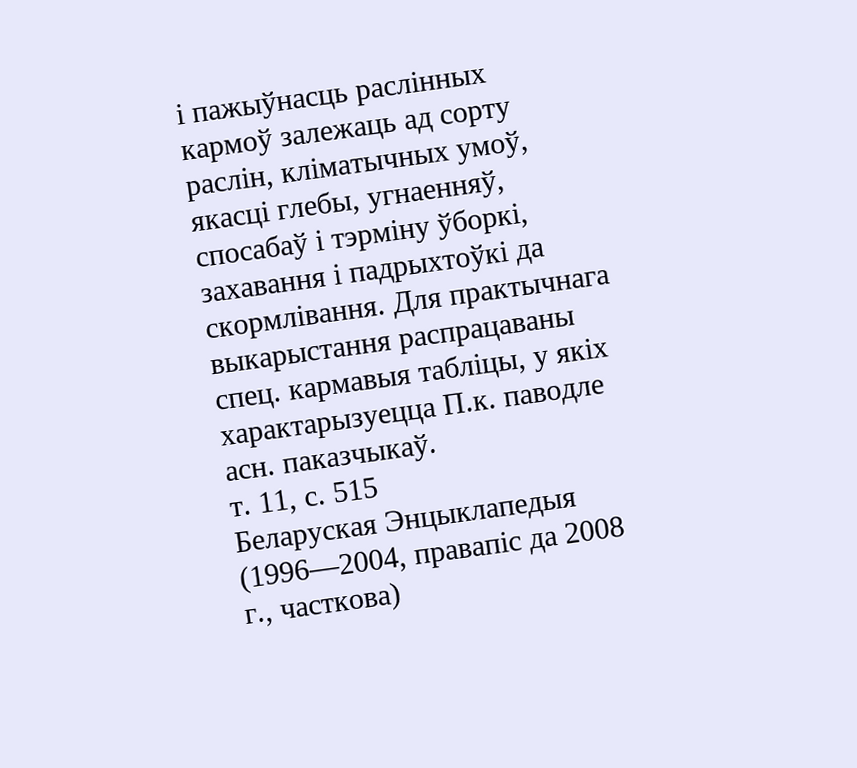і пажыўнасць раслінных кармоў залежаць ад сорту раслін, кліматычных умоў, якасці глебы, угнаенняў, спосабаў і тэрміну ўборкі, захавання і падрыхтоўкі да скормлівання. Для практычнага выкарыстання распрацаваны спец. кармавыя табліцы, у якіх характарызуецца П.к. паводле асн. паказчыкаў.
т. 11, с. 515
Беларуская Энцыклапедыя (1996—2004, правапіс да 2008 г., часткова)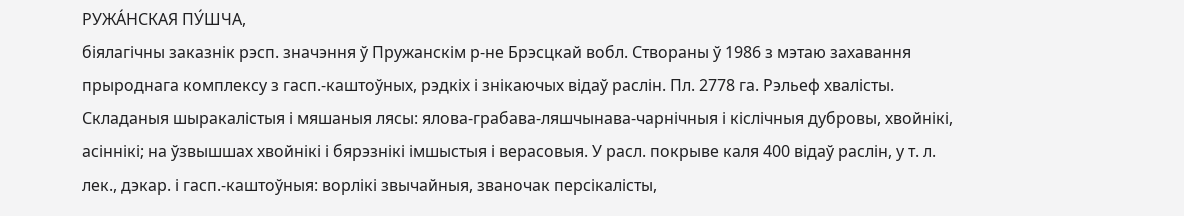РУЖА́НСКАЯ ПУ́ШЧА,
біялагічны заказнік рэсп. значэння ў Пружанскім р-не Брэсцкай вобл. Створаны ў 1986 з мэтаю захавання прыроднага комплексу з гасп.-каштоўных, рэдкіх і знікаючых відаў раслін. Пл. 2778 га. Рэльеф хвалісты. Складаныя шыракалістыя і мяшаныя лясы: ялова-грабава-ляшчынава-чарнічныя і кіслічныя дубровы, хвойнікі, асіннікі; на ўзвышшах хвойнікі і бярэзнікі імшыстыя і верасовыя. У расл. покрыве каля 400 відаў раслін, у т. л. лек., дэкар. і гасп.-каштоўныя: ворлікі звычайныя, званочак персікалісты,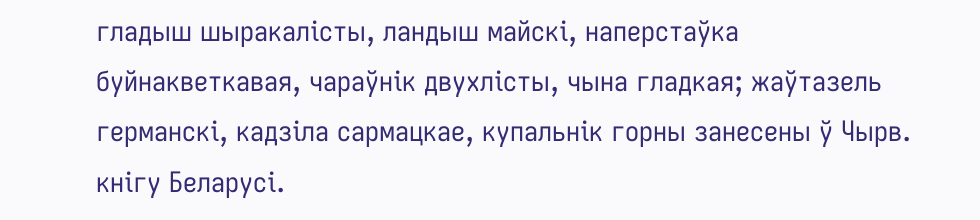гладыш шыракалісты, ландыш майскі, наперстаўка буйнакветкавая, чараўнік двухлісты, чына гладкая; жаўтазель германскі, кадзіла сармацкае, купальнік горны занесены ў Чырв. кнігу Беларусі.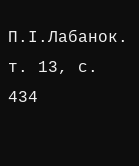П.І.Лабанок.
т. 13, с. 434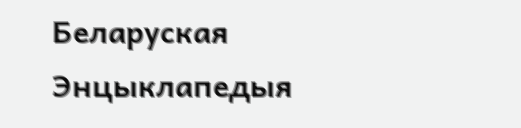Беларуская Энцыклапедыя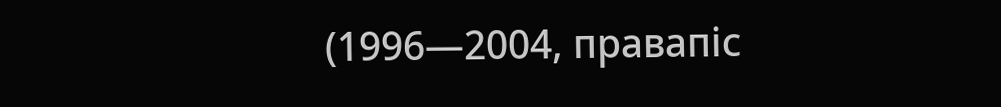(1996—2004, правапіс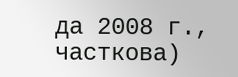да 2008 г., часткова)